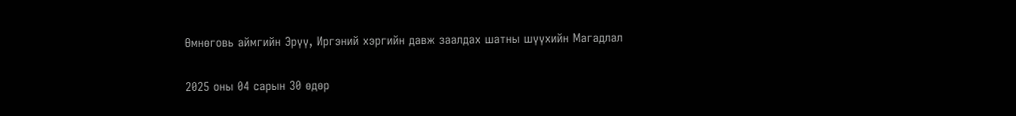Өмнөговь аймгийн Эрүү, Иргэний хэргийн давж заалдах шатны шүүхийн Магадлал

2025 оны 04 сарын 30 өдөр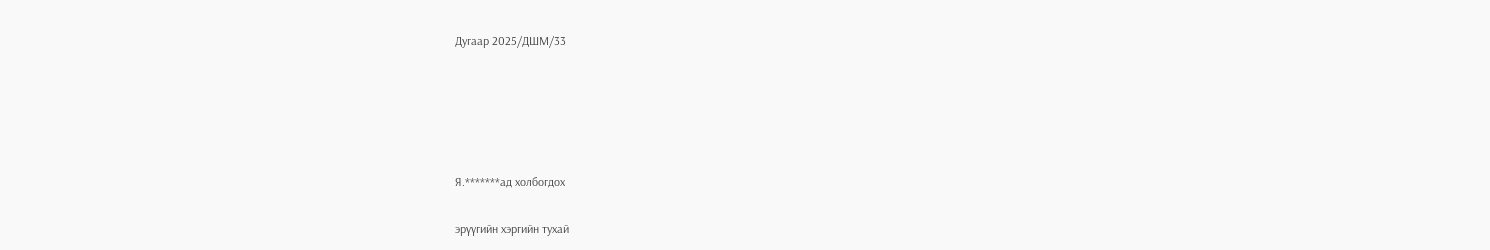Дугаар 2025/ДШМ/33





Я.*******ад холбогдох

эрүүгийн хэргийн тухай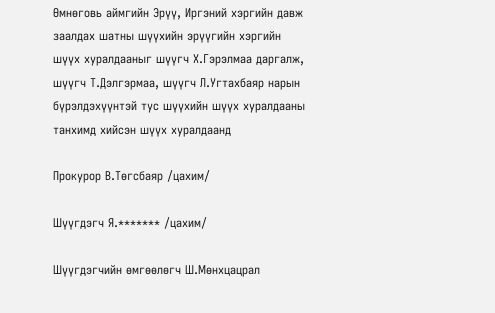Өмнөговь аймгийн Эрүү, Иргэний хэргийн давж заалдах шатны шүүхийн эрүүгийн хэргийн шүүх хуралдааныг шүүгч Х.Гэрэлмаа даргалж, шүүгч Т.Дэлгэрмаа, шүүгч Л.Угтахбаяр нарын бүрэлдэхүүнтэй тус шүүхийн шүүх хуралдааны танхимд хийсэн шүүх хуралдаанд

Прокурор В.Төгсбаяр /цахим/

Шүүгдэгч Я.******* /цахим/

Шүүгдэгчийн өмгөөлөгч Ш.Мөнхцацрал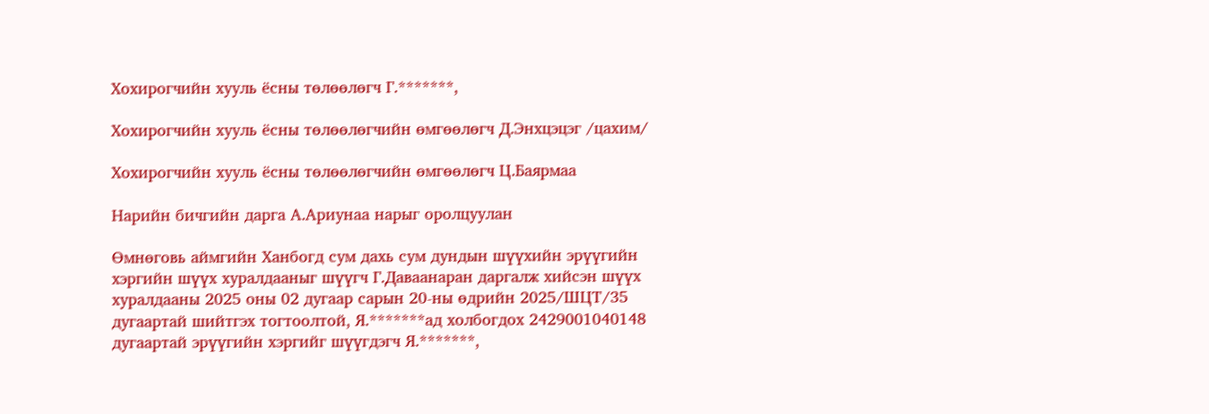Хохирогчийн хууль ёсны төлөөлөгч Г.*******,

Хохирогчийн хууль ёсны төлөөлөгчийн өмгөөлөгч Д.Энхцэцэг /цахим/

Хохирогчийн хууль ёсны төлөөлөгчийн өмгөөлөгч Ц.Баярмаа

Нарийн бичгийн дарга А.Ариунаа нарыг оролцуулан

Өмнөговь аймгийн Ханбогд сум дахь сум дундын шүүхийн эрүүгийн хэргийн шүүх хуралдааныг шүүгч Г.Даваанаран даргалж хийсэн шүүх хуралдааны 2025 оны 02 дугаар сарын 20-ны өдрийн 2025/ШЦТ/35 дугаартай шийтгэх тогтоолтой, Я.*******ад холбогдох 2429001040148 дугаартай эрүүгийн хэргийг шүүгдэгч Я.*******,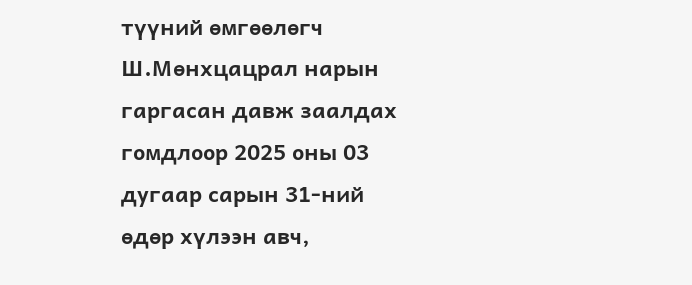түүний өмгөөлөгч Ш.Мөнхцацрал нарын гаргасан давж заалдах гомдлоор 2025 оны 03 дугаар сарын 31-ний өдөр хүлээн авч,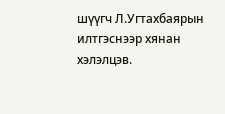шүүгч Л.Угтахбаярын илтгэснээр хянан хэлэлцэв.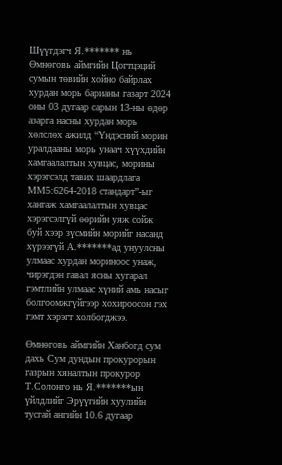Шүүгдэгч Я.******* нь Өмнөговь аймгийн Цогтцэций сумын төвийн хойно байрлах хурдан морь барианы газарт 2024 оны 03 дугаар сарын 13-ны өдөр азарга насны хурдан морь хөлслөх ажилд “Үндэсний морин уралдааны морь унаач хүүхдийн хамгаалалтын хувцас, морины хэрэгсэлд тавих шаардлага ММ5:6264-2018 стандарт”-ыг хангаж хамгаалалтын хувцас хэрэгсэлгүй өөрийн уяж сойж буй хээр зүсмийн морийг насанд хүрээгүй А.*******ад унуулсны улмаас хурдан мориноос унаж, чирэгдэн гавал ясны хугарал гэмтлийн улмаас хүний амь насыг  болгоомжгүйгээр хохироосон гэх гэмт хэрэгт холбогджээ.

Өмнөговь аймгийн Ханбогд сум дахь Сум дундын прокурорын газрын хяналтын прокурор Т.Солонго нь Я.*******ын үйлдлийг Эрүүгийн хуулийн тусгай ангийн 10.6 дугаар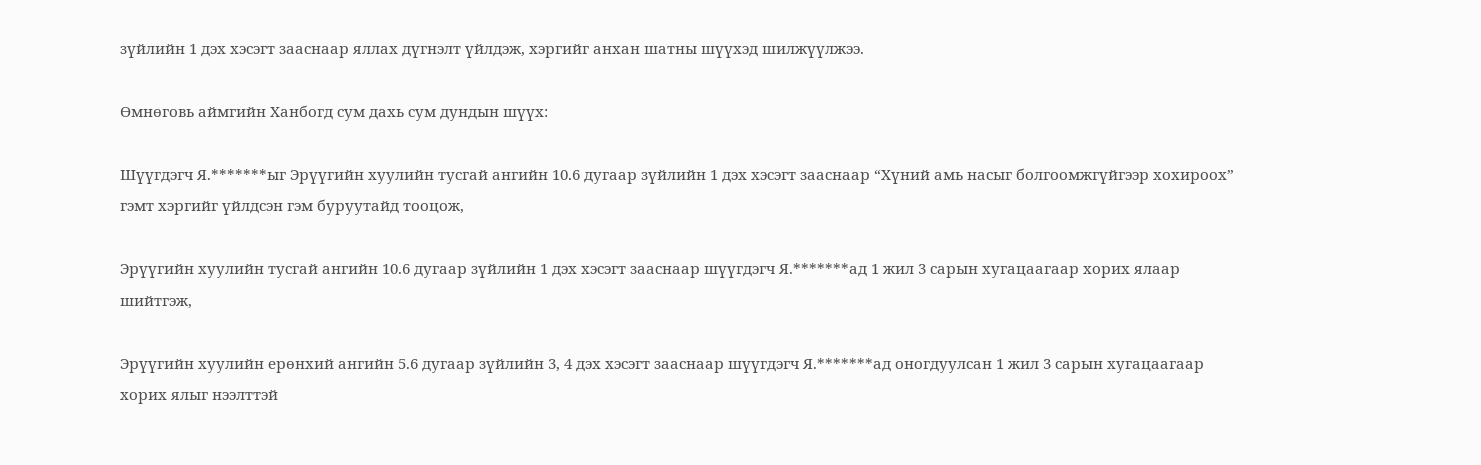зүйлийн 1 дэх хэсэгт зааснаар яллах дүгнэлт үйлдэж, хэргийг анхан шатны шүүхэд шилжүүлжээ.

Өмнөговь аймгийн Ханбогд сум дахь сум дундын шүүх:

Шүүгдэгч Я.*******ыг Эрүүгийн хуулийн тусгай ангийн 10.6 дугаар зүйлийн 1 дэх хэсэгт зааснаар “Хүний амь насыг болгоомжгүйгээр хохироох” гэмт хэргийг үйлдсэн гэм буруутайд тооцож,

Эрүүгийн хуулийн тусгай ангийн 10.6 дугаар зүйлийн 1 дэх хэсэгт зааснаар шүүгдэгч Я.*******ад 1 жил 3 сарын хугацаагаар хорих ялаар шийтгэж,

Эрүүгийн хуулийн ерөнхий ангийн 5.6 дугаар зүйлийн 3, 4 дэх хэсэгт зааснаар шүүгдэгч Я.*******ад оногдуулсан 1 жил 3 сарын хугацаагаар хорих ялыг нээлттэй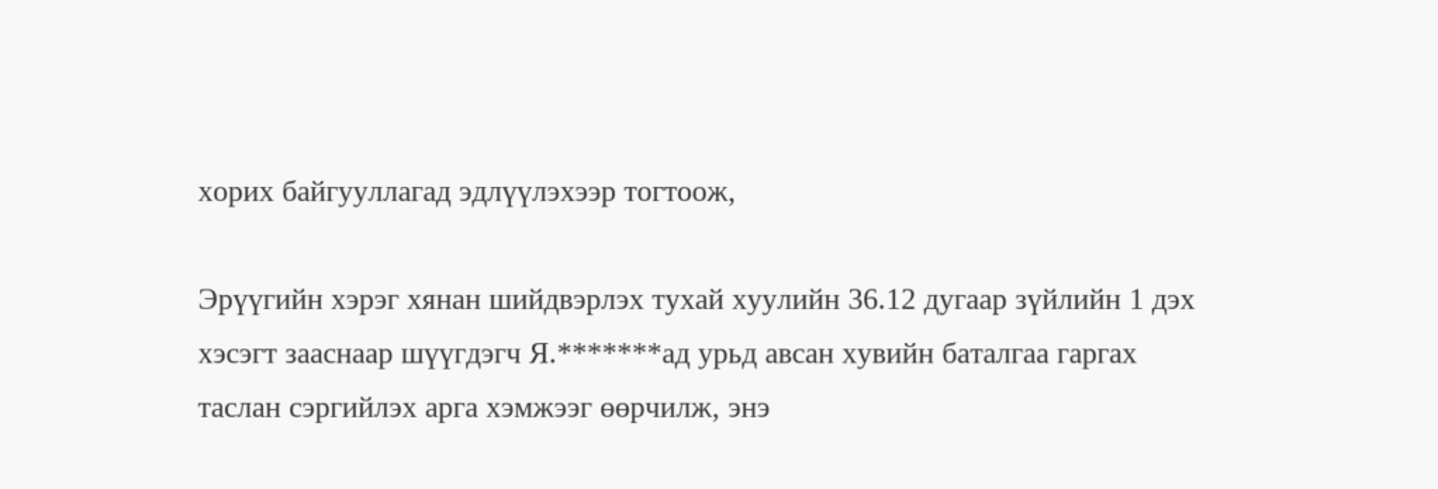хорих байгууллагад эдлүүлэхээр тогтоож,

Эрүүгийн хэрэг хянан шийдвэрлэх тухай хуулийн 36.12 дугаар зүйлийн 1 дэх хэсэгт зааснаар шүүгдэгч Я.*******ад урьд авсан хувийн баталгаа гаргах таслан сэргийлэх арга хэмжээг өөрчилж, энэ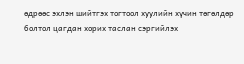өдрөөс эхлэн шийтгэх тогтоол хуулийн хүчин төгөлдөр болтол цагдан хорих таслан сэргийлэх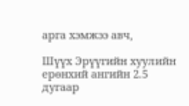арга хэмжээ авч,

Шүүх Эрүүгийн хуулийн ерөнхий ангийн 2.5 дугаар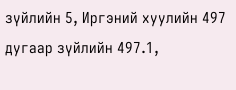зүйлийн 5, Иргэний хуулийн 497 дугаар зүйлийн 497.1,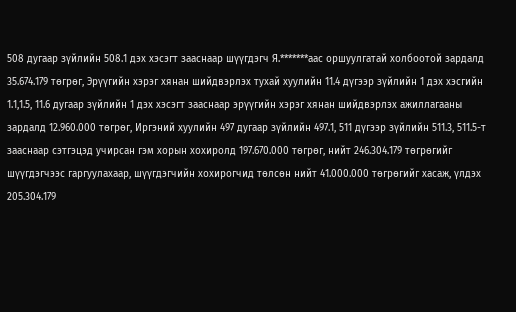508 дугаар зүйлийн 508.1 дэх хэсэгт зааснаар шүүгдэгч Я.*******аас оршуулгатай холбоотой зардалд 35.674.179 төгрөг, Эрүүгийн хэрэг хянан шийдвэрлэх тухай хуулийн 11.4 дүгээр зүйлийн 1 дэх хэсгийн 1.1,1.5, 11.6 дугаар зүйлийн 1 дэх хэсэгт зааснаар эрүүгийн хэрэг хянан шийдвэрлэх ажиллагааны зардалд 12.960.000 төгрөг, Иргэний хуулийн 497 дугаар зүйлийн 497.1, 511 дүгээр зүйлийн 511.3, 511.5-т зааснаар сэтгэцэд учирсан гэм хорын хохиролд 197.670.000 төгрөг, нийт 246.304.179 төгрөгийг шүүгдэгчээс гаргуулахаар, шүүгдэгчийн хохирогчид төлсөн нийт 41.000.000 төгрөгийг хасаж, үлдэх 205.304.179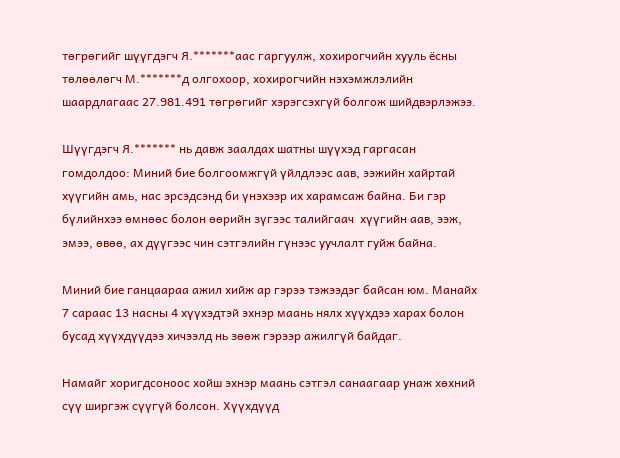төгрөгийг шүүгдэгч Я.*******аас гаргуулж, хохирогчийн хууль ёсны төлөөлөгч М.*******д олгохоор, хохирогчийн нэхэмжлэлийн шаардлагаас 27.981.491 төгрөгийг хэрэгсэхгүй болгож шийдвэрлэжээ.

Шүүгдэгч Я.******* нь давж заалдах шатны шүүхэд гаргасан гомдолдоо: Миний бие болгоомжгүй үйлдлээс аав, ээжийн хайртай хүүгийн амь, нас эрсэдсэнд би үнэхээр их харамсаж байна. Би гэр бүлийнхээ өмнөөс болон өөрийн зүгээс талийгаач  хүүгийн аав, ээж, эмээ, өвөө, ах дүүгээс чин сэтгэлийн гүнээс уучлалт гуйж байна.

Миний бие ганцаараа ажил хийж ар гэрээ тэжээдэг байсан юм. Манайх 7 сараас 13 насны 4 хүүхэдтэй эхнэр маань нялх хүүхдээ харах болон бусад хүүхдүүдээ хичээлд нь зөөж гэрээр ажилгүй байдаг.

Намайг хоригдсоноос хойш эхнэр маань сэтгэл санаагаар унаж хөхний сүү ширгэж сүүгүй болсон. Хүүхдүүд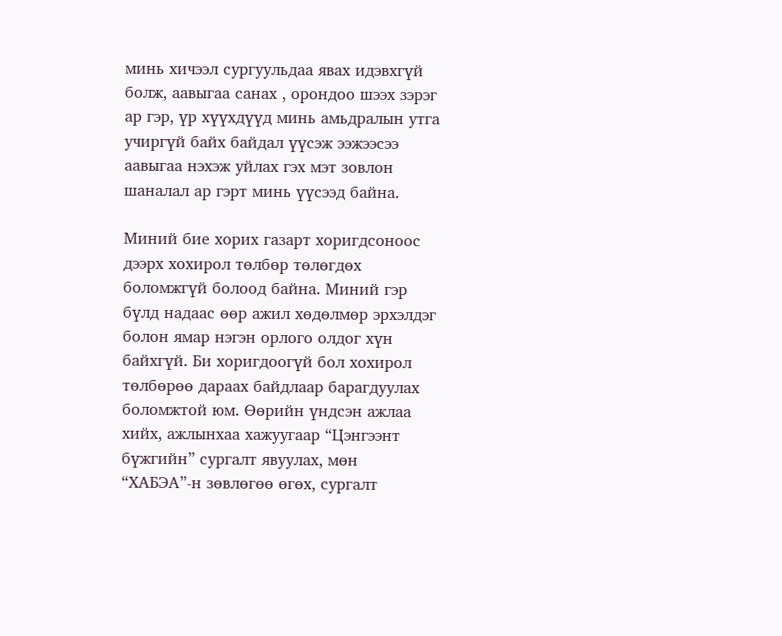минь хичээл сургуульдаа явах идэвхгүй болж, аавыгаа санах , орондоо шээх зэрэг ар гэр, үр хүүхдүүд минь амьдралын утга учиргүй байх байдал үүсэж ээжээсээ аавыгаа нэхэж уйлах гэх мэт зовлон шаналал ар гэрт минь үүсээд байна.

Миний бие хорих газарт хоригдсоноос дээрх хохирол төлбөр төлөгдөх боломжгүй болоод байна. Миний гэр бүлд надаас өөр ажил хөдөлмөр эрхэлдэг болон ямар нэгэн орлого олдог хүн байхгүй. Би хоригдоогүй бол хохирол төлбөрөө дараах байдлаар барагдуулах боломжтой юм. Өөрийн үндсэн ажлаа хийх, ажлынхаа хажуугаар “Цэнгээнт бүжгийн” сургалт явуулах, мөн “ХАБЭА”-н зөвлөгөө өгөх, сургалт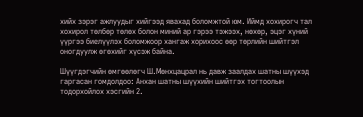хийх зэрэг ажлуудыг хийгээд явахад боломжтой юм. Иймд хохирогч тал хохирол төлбөр төлөх болон миний ар гэрээ тэжээх, нөхөр, эцэг хүний үүргээ биелүүлэх боломжоор хангаж хорихоос өөр төрлийн шийтгэл оногдуулж өгөхийг хүсэж байна.

Шүүгдэгчийн өмгөөлөгч Ш.Мөнхцацрал нь давж заалдах шатны шүүхэд гаргасан гомдолдоо: Анхан шатны шүүхийн шийтгэх тогтоолын тодорхойлох хэсгийн 2.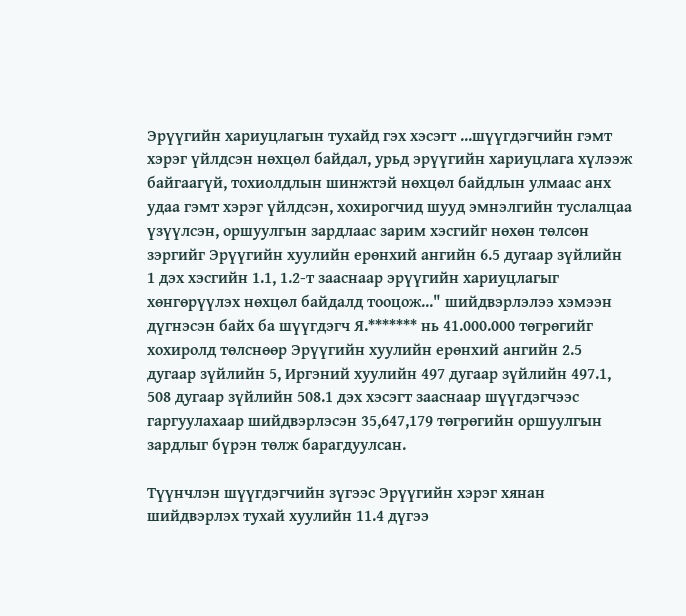Эрүүгийн хариуцлагын тухайд гэх хэсэгт ...шүүгдэгчийн гэмт хэрэг үйлдсэн нөхцөл байдал, урьд эрүүгийн хариуцлага хүлээж байгаагүй, тохиолдлын шинжтэй нөхцөл байдлын улмаас анх удаа гэмт хэрэг үйлдсэн, хохирогчид шууд эмнэлгийн туслалцаа үзүүлсэн, оршуулгын зардлаас зарим хэсгийг нөхөн төлсөн зэргийг Эрүүгийн хуулийн ерөнхий ангийн 6.5 дугаар зүйлийн 1 дэх хэсгийн 1.1, 1.2-т зааснаар эрүүгийн хариуцлагыг хөнгөрүүлэх нөхцөл байдалд тооцож..." шийдвэрлэлээ хэмээн дүгнэсэн байх ба шүүгдэгч Я.******* нь 41.000.000 төгрөгийг хохиролд төлснөөр Эрүүгийн хуулийн ерөнхий ангийн 2.5 дугаар зүйлийн 5, Иргэний хуулийн 497 дугаар зүйлийн 497.1, 508 дугаар зүйлийн 508.1 дэх хэсэгт зааснаар шүүгдэгчээс гаргуулахаар шийдвэрлэсэн 35,647,179 төгрөгийн оршуулгын зардлыг бүрэн төлж барагдуулсан.

Түүнчлэн шүүгдэгчийн зүгээс Эрүүгийн хэрэг хянан шийдвэрлэх тухай хуулийн 11.4 дүгээ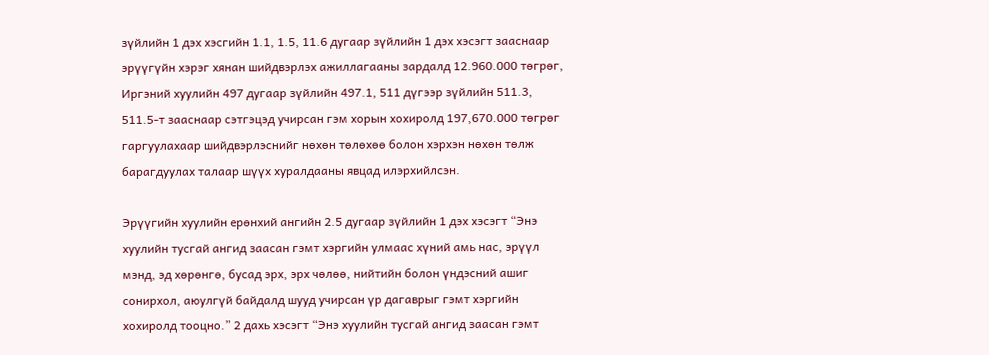зүйлийн 1 дэх хэсгийн 1.1, 1.5, 11.6 дугаар зүйлийн 1 дэх хэсэгт зааснаар эрүүгүйн хэрэг хянан шийдвэрлэх ажиллагааны зардалд 12.960.000 төгрөг, Иргэний хуулийн 497 дугаар зүйлийн 497.1, 511 дүгээр зүйлийн 511.3, 511.5-т зааснаар сэтгэцэд учирсан гэм хорын хохиролд 197,670.000 төгрөг гаргуулахаар шийдвэрлэснийг нөхөн төлөхөө болон хэрхэн нөхөн төлж барагдуулах талаар шүүх хуралдааны явцад илэрхийлсэн.

Эрүүгийн хуулийн ерөнхий ангийн 2.5 дугаар зүйлийн 1 дэх хэсэгт “Энэ хуулийн тусгай ангид заасан гэмт хэргийн улмаас хүний амь нас, эрүүл мэнд, эд хөрөнгө, бусад эрх, эрх чөлөө, нийтийн болон үндэсний ашиг сонирхол, аюулгүй байдалд шууд учирсан үр дагаврыг гэмт хэргийн хохиролд тооцно.” 2 дахь хэсэгт “Энэ хуулийн тусгай ангид заасан гэмт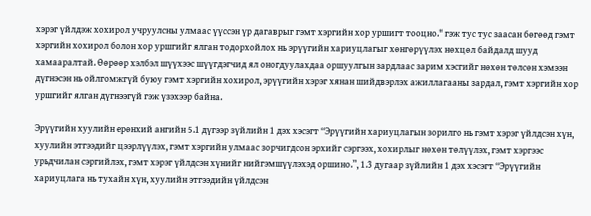хэрэг үйлдэж хохирол учруулсны улмаас үүссэн үр дагаврыг гэмт хэргийн хор уршигт тооцно." гэж тус тус заасан бөгөөд гэмт хэргийн хохирол болон хор уршгийг ялган тодорхойлох нь эрүүгийн хариуцлагыг хөнгөрүүлэх нөхцөл байдалд шууд хамааралтай. Өөрөөр хэлбэл шүүхээс шүүгдэгчид ял оногдуулахдаа оршуулгын зардлаас зарим хэсгийг нөхөн төлсөн хэмээн дүгнэсэн нь ойлгомжгүй буюу гэмт хэргийн хохирол, эрүүгийн хэрэг хянан шийдвэрлэх ажиллагааны зардал, гэмт хэргийн хор уршгийг ялган дүгнээгүй гэж үзэхээр байна.

Эрүүгийн хуулийн ерөнхий ангийн 5.1 дүгээр зүйлийн 1 дэх хэсэгт “Эрүүгийн хариуцлагын зорилго нь гэмт хэрэг үйлдсэн хүн, хуулийн этгээдийг цээрлүүлэх, гэмт хэргийн улмаас зорчигдсон эрхийг сэргээх, хохирлыг нөхөн төлүүлэх, гэмт хэргээс урьдчилан сэргийлэх, гэмт хэрэг үйлдсэн хүнийг нийгэмшүүлэхэд оршино.”, 1.3 дугаар зүйлийн 1 дэх хэсэгт “Эрүүгийн хариуцлага нь тухайн хүн, хуулийн этгээдийн үйлдсэн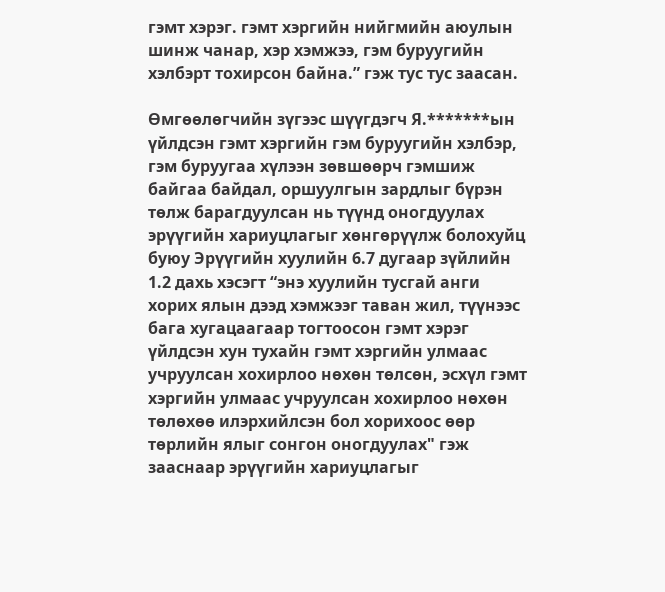гэмт хэрэг. гэмт хэргийн нийгмийн аюулын шинж чанар, хэр хэмжээ, гэм буруугийн хэлбэрт тохирсон байна.” гэж тус тус заасан.

Өмгөөлөгчийн зүгээс шүүгдэгч Я.*******ын үйлдсэн гэмт хэргийн гэм буруугийн хэлбэр, гэм буруугаа хүлээн зөвшөөрч гэмшиж байгаа байдал, оршуулгын зардлыг бүрэн төлж барагдуулсан нь түүнд оногдуулах эрүүгийн хариуцлагыг хөнгөрүүлж болохуйц буюу Эрүүгийн хуулийн 6.7 дугаар зүйлийн 1.2 дахь хэсэгт “энэ хуулийн тусгай анги хорих ялын дээд хэмжээг таван жил, түүнээс бага хугацаагаар тогтоосон гэмт хэрэг үйлдсэн хун тухайн гэмт хэргийн улмаас учруулсан хохирлоо нөхөн төлсөн, эсхүл гэмт хэргийн улмаас учруулсан хохирлоо нөхөн төлөхөө илэрхийлсэн бол хорихоос өөр төрлийн ялыг сонгон оногдуулах" гэж зааснаар эрүүгийн хариуцлагыг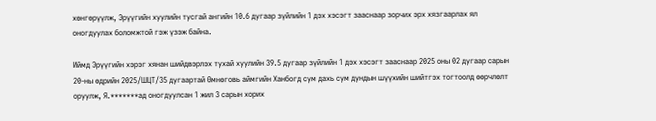хөнгөрүүлж, Эрүүгийн хуулийн тусгай ангийн 10.6 дугаар зүйлийн 1 дэх хэсэгт зааснаар зорчих эрх хязгаарлах ял оногдуулах боломжтой гэж үзэж байна.

Иймд Эрүүгийн хэрэг хянан шийдвэрлэх тухай хуулийн 39.5 дугаар зүйлийн 1 дэх хэсэгт зааснаар 2025 оны 02 дугаар сарын 20-ны өдрийн 2025/ШЦТ/35 дугаартай Өмнөговь аймгийн Ханбогд сум дахь сум дундын шүүхийн шийтгэх тогтоолд өөрчлөлт оруулж, Я.*******ад оногдуулсан 1 жил 3 сарын хорих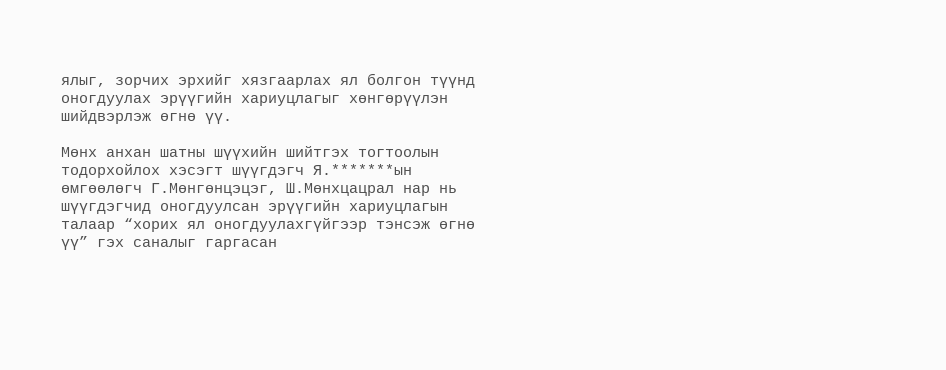ялыг, зорчих эрхийг хязгаарлах ял болгон түүнд оногдуулах эрүүгийн хариуцлагыг хөнгөрүүлэн шийдвэрлэж өгнө үү.

Мөнх анхан шатны шүүхийн шийтгэх тогтоолын тодорхойлох хэсэгт шүүгдэгч Я.*******ын өмгөөлөгч Г.Мөнгөнцэцэг, Ш.Мөнхцацрал нар нь шүүгдэгчид оногдуулсан эрүүгийн хариуцлагын талаар “хорих ял оногдуулахгүйгээр тэнсэж өгнө үү” гэх саналыг гаргасан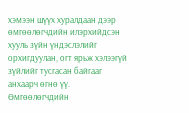хэмээн шүүх хуралдаан дээр өмгөөлөгчдийн илэрхийдсэн хууль зүйн үндэслэлийг орхигдуулан, огт ярьж хэлээгүй зүйлийг тусгасан байгааг анхаарч өгнө үү. Өмгөөлөгчдийн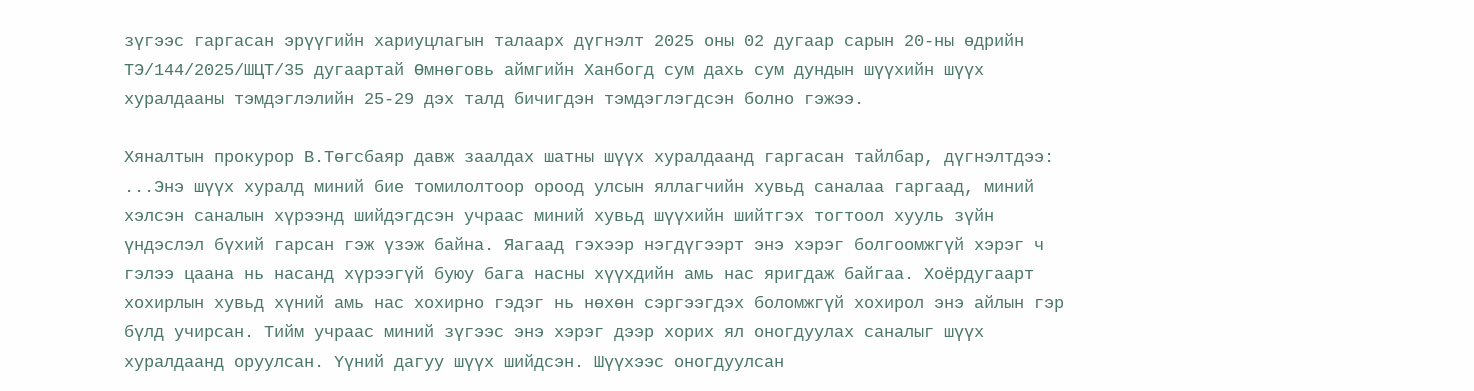зүгээс гаргасан эрүүгийн хариуцлагын талаарх дүгнэлт 2025 оны 02 дугаар сарын 20-ны өдрийн ТЭ/144/2025/ШЦТ/35 дугаартай Өмнөговь аймгийн Ханбогд сум дахь сум дундын шүүхийн шүүх хуралдааны тэмдэглэлийн 25-29 дэх талд бичигдэн тэмдэглэгдсэн болно гэжээ.

Хяналтын прокурор В.Төгсбаяр давж заалдах шатны шүүх хуралдаанд гаргасан тайлбар, дүгнэлтдээ: ...Энэ шүүх хуралд миний бие томилолтоор ороод улсын яллагчийн хувьд саналаа гаргаад, миний хэлсэн саналын хүрээнд шийдэгдсэн учраас миний хувьд шүүхийн шийтгэх тогтоол хууль зүйн үндэслэл бүхий гарсан гэж үзэж байна. Яагаад гэхээр нэгдүгээрт энэ хэрэг болгоомжгүй хэрэг ч гэлээ цаана нь насанд хүрээгүй буюу бага насны хүүхдийн амь нас яригдаж байгаа. Хоёрдугаарт хохирлын хувьд хүний амь нас хохирно гэдэг нь нөхөн сэргээгдэх боломжгүй хохирол энэ айлын гэр бүлд учирсан. Тийм учраас миний зүгээс энэ хэрэг дээр хорих ял оногдуулах саналыг шүүх хуралдаанд оруулсан. Үүний дагуу шүүх шийдсэн. Шүүхээс оногдуулсан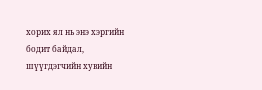хорих ял нь энэ хэргийн бодит байдал, шүүгдэгчийн хувийн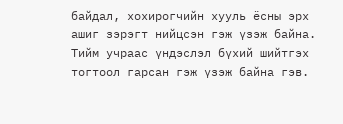байдал, хохирогчийн хууль ёсны эрх ашиг зэрэгт нийцсэн гэж үзэж байна. Тийм учраас үндэслэл бүхий шийтгэх тогтоол гарсан гэж үзэж байна гэв.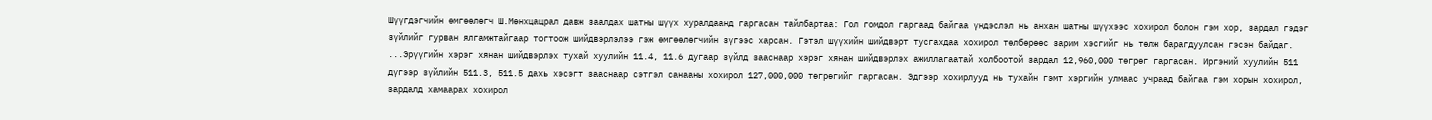Шүүгдэгчийн өмгөөлөгч Ш.Мөнхцацрал давж заалдах шатны шүүх хуралдаанд гаргасан тайлбартаа: Гол гомдол гаргаад байгаа үндэслэл нь анхан шатны шүүхээс хохирол болон гэм хор, зардал гэдэг зүйлийг гурван ялгамжтайгаар тогтоож шийдвэрлэлээ гэж өмгөөлөгчийн зүгээс харсан. Гэтэл шүүхийн шийдвэрт тусгахдаа хохирол төлбөрөөс зарим хэсгийг нь төлж барагдуулсан гэсэн байдаг. ...Эрүүгийн хэрэг хянан шийдвэрлэх тухай хуулийн 11.4, 11.6 дугаар зүйлд зааснаар хэрэг хянан шийдвэрлэх ажиллагаатай холбоотой зардал 12,960,000 төгрөг гаргасан. Иргэний хуулийн 511 дүгээр зүйлийн 511.3, 511.5 дахь хэсэгт зааснаар сэтгэл санааны хохирол 127,000,000 төгрөгийг гаргасан. Эдгээр хохирлууд нь тухайн гэмт хэргийн улмаас учраад байгаа гэм хорын хохирол, зардалд хамаарах хохирол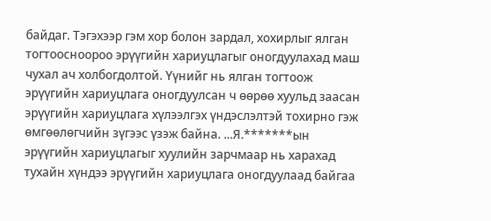байдаг. Тэгэхээр гэм хор болон зардал, хохирлыг ялган тогтоосноороо эрүүгийн хариуцлагыг оногдуулахад маш чухал ач холбогдолтой. Үүнийг нь ялган тогтоож эрүүгийн хариуцлага оногдуулсан ч өөрөө хуульд заасан эрүүгийн хариуцлага хүлээлгэх үндэслэлтэй тохирно гэж өмгөөлөгчийн зүгээс үзэж байна. ...Я.*******ын эрүүгийн хариуцлагыг хуулийн зарчмаар нь харахад тухайн хүндээ эрүүгийн хариуцлага оногдуулаад байгаа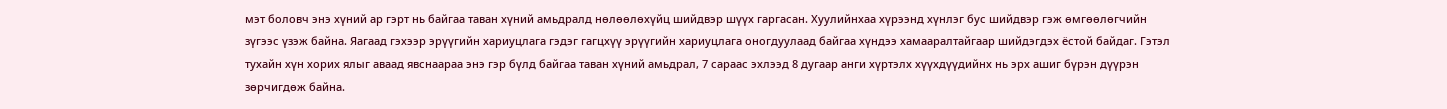мэт боловч энэ хүний ар гэрт нь байгаа таван хүний амьдралд нөлөөлөхүйц шийдвэр шүүх гаргасан. Хуулийнхаа хүрээнд хүнлэг бус шийдвэр гэж өмгөөлөгчийн зүгээс үзэж байна. Яагаад гэхээр эрүүгийн хариуцлага гэдэг гагцхүү эрүүгийн хариуцлага оногдуулаад байгаа хүндээ хамааралтайгаар шийдэгдэх ёстой байдаг. Гэтэл тухайн хүн хорих ялыг аваад явснаараа энэ гэр бүлд байгаа таван хүний амьдрал, 7 сараас эхлээд 8 дугаар анги хүртэлх хүүхдүүдийнх нь эрх ашиг бүрэн дүүрэн зөрчигдөж байна.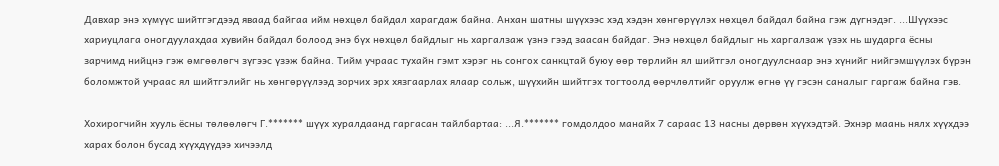Давхар энэ хүмүүс шийтгэгдээд яваад байгаа ийм нөхцөл байдал харагдаж байна. Анхан шатны шүүхээс хэд хэдэн хөнгөрүүлэх нөхцөл байдал байна гэж дүгнэдэг. ...Шүүхээс хариуцлага оногдуулахдаа хувийн байдал болоод энэ бүх нөхцөл байдлыг нь харгалзаж үзнэ гээд заасан байдаг. Энэ нөхцөл байдлыг нь харгалзаж үзэх нь шударга ёсны зарчимд нийцнэ гэж өмгөөлөгч зүгээс үзэж байна. Тийм учраас тухайн гэмт хэрэг нь сонгох санкцтай буюу өөр төрлийн ял шийтгэл оногдуулснаар энэ хүнийг нийгэмшүүлэх бүрэн боломжтой учраас ял шийтгэлийг нь хөнгөрүүлээд зорчих эрх хязгаарлах ялаар сольж, шүүхийн шийтгэх тогтоолд өөрчлөлтийг оруулж өгнө үү гэсэн саналыг гаргаж байна гэв.

Хохирогчийн хууль ёсны төлөөлөгч Г.******* шүүх хуралдаанд гаргасан тайлбартаа: ...Я.******* гомдолдоо манайх 7 сараас 13 насны дөрвөн хүүхэдтэй. Эхнэр маань нялх хүүхдээ харах болон бусад хүүхдүүдээ хичээлд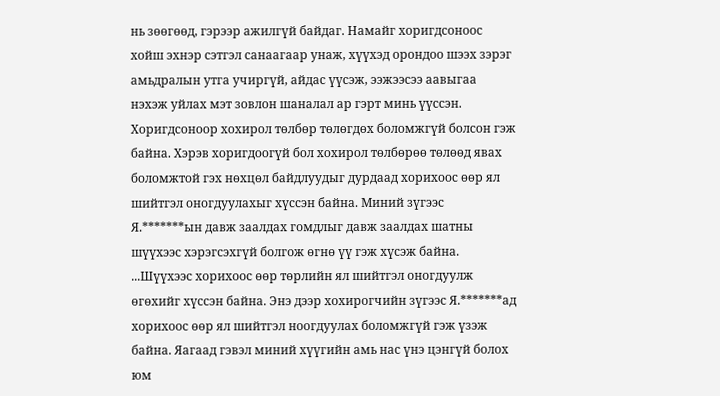нь зөөгөөд, гэрээр ажилгүй байдаг. Намайг хоригдсоноос хойш эхнэр сэтгэл санаагаар унаж, хүүхэд орондоо шээх зэрэг амьдралын утга учиргүй, айдас үүсэж, ээжээсээ аавыгаа нэхэж уйлах мэт зовлон шаналал ар гэрт минь үүссэн. Хоригдсоноор хохирол төлбөр төлөгдөх боломжгүй болсон гэж байна. Хэрэв хоригдоогүй бол хохирол төлбөрөө төлөөд явах боломжтой гэх нөхцөл байдлуудыг дурдаад хорихоос өөр ял шийтгэл оногдуулахыг хүссэн байна. Миний зүгээс Я.*******ын давж заалдах гомдлыг давж заалдах шатны шүүхээс хэрэгсэхгүй болгож өгнө үү гэж хүсэж байна. ...Шүүхээс хорихоос өөр төрлийн ял шийтгэл оногдуулж өгөхийг хүссэн байна. Энэ дээр хохирогчийн зүгээс Я.*******ад хорихоос өөр ял шийтгэл ноогдуулах боломжгүй гэж үзэж байна. Яагаад гэвэл миний хүүгийн амь нас үнэ цэнгүй болох юм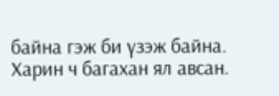байна гэж би үзэж байна. Харин ч багахан ял авсан.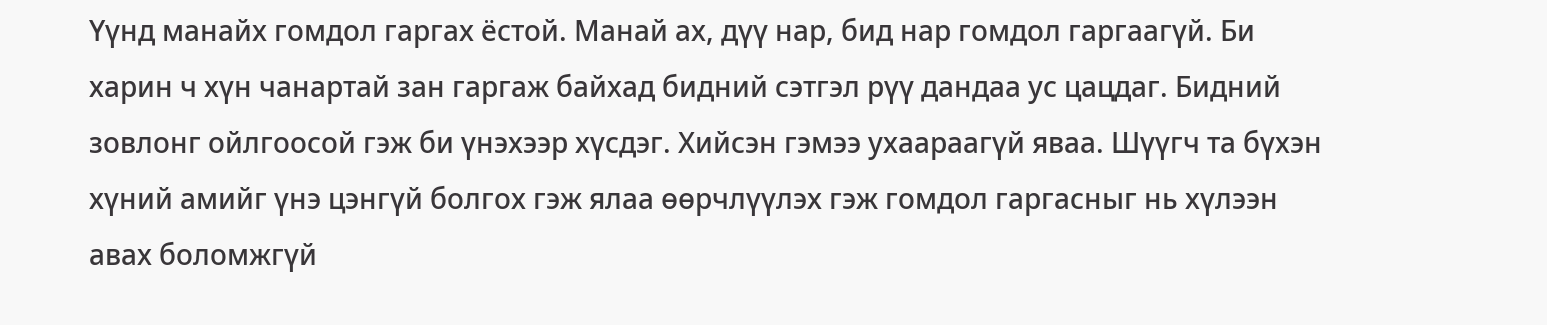Үүнд манайх гомдол гаргах ёстой. Манай ах, дүү нар, бид нар гомдол гаргаагүй. Би харин ч хүн чанартай зан гаргаж байхад бидний сэтгэл рүү дандаа ус цацдаг. Бидний зовлонг ойлгоосой гэж би үнэхээр хүсдэг. Хийсэн гэмээ ухаараагүй яваа. Шүүгч та бүхэн хүний амийг үнэ цэнгүй болгох гэж ялаа өөрчлүүлэх гэж гомдол гаргасныг нь хүлээн авах боломжгүй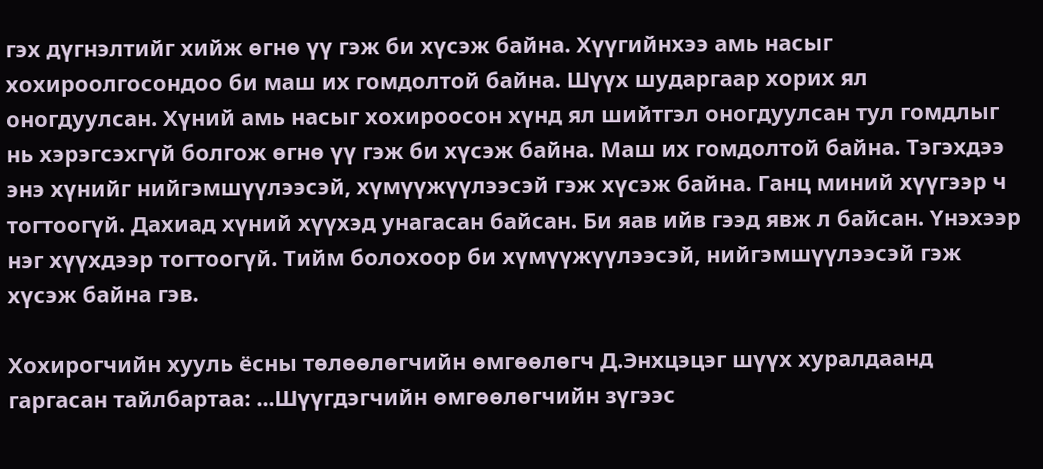гэх дүгнэлтийг хийж өгнө үү гэж би хүсэж байна. Хүүгийнхээ амь насыг хохироолгосондоо би маш их гомдолтой байна. Шүүх шударгаар хорих ял оногдуулсан. Хүний амь насыг хохироосон хүнд ял шийтгэл оногдуулсан тул гомдлыг нь хэрэгсэхгүй болгож өгнө үү гэж би хүсэж байна. Маш их гомдолтой байна. Тэгэхдээ энэ хүнийг нийгэмшүүлээсэй, хүмүүжүүлээсэй гэж хүсэж байна. Ганц миний хүүгээр ч тогтоогүй. Дахиад хүний хүүхэд унагасан байсан. Би яав ийв гээд явж л байсан. Үнэхээр нэг хүүхдээр тогтоогүй. Тийм болохоор би хүмүүжүүлээсэй, нийгэмшүүлээсэй гэж хүсэж байна гэв.

Хохирогчийн хууль ёсны төлөөлөгчийн өмгөөлөгч Д.Энхцэцэг шүүх хуралдаанд гаргасан тайлбартаа: ...Шүүгдэгчийн өмгөөлөгчийн зүгээс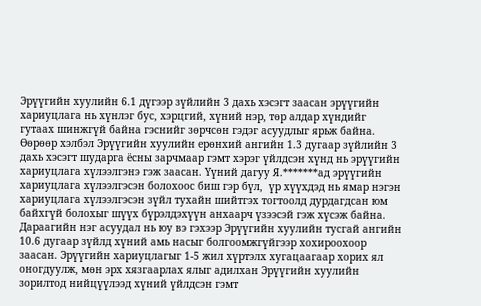Эрүүгийн хуулийн 6.1 дүгээр зүйлийн 3 дахь хэсэгт заасан эрүүгийн хариуцлага нь хүнлэг бус, хэрцгий, хүний нэр, төр алдар хүндийг гутаах шинжгүй байна гэснийг зөрчсөн гэдэг асуудлыг ярьж байна. Өөрөөр хэлбэл Эрүүгийн хуулийн ерөнхий ангийн 1.3 дугаар зүйлийн 3 дахь хэсэгт шударга ёсны зарчмаар гэмт хэрэг үйлдсэн хүнд нь эрүүгийн хариуцлага хүлээлгэнэ гэж заасан. Үүний дагуу Я.*******ад эрүүгийн хариуцлага хүлээлгэсэн болохоос биш гэр бүл,  үр хүүхдэд нь ямар нэгэн хариуцлага хүлээлгэсэн зүйл тухайн шийтгэх тогтоолд дурдагдсан юм байхгүй болохыг шүүх бүрэлдэхүүн анхаарч үзээсэй гэж хүсэж байна. Дараагийн нэг асуудал нь юу вэ гэхээр Эрүүгийн хуулийн тусгай ангийн 10.6 дугаар зүйлд хүний амь насыг болгоомжгүйгээр хохироохоор заасан. Эрүүгийн хариуцлагыг 1-5 жил хүртэлх хугацаагаар хорих ял оногдуулж, мөн эрх хязгаарлах ялыг адилхан Эрүүгийн хуулийн зорилтод нийцүүлээд хүний үйлдсэн гэмт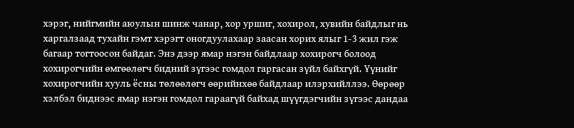хэрэг, нийгмийн аюулын шинж чанар, хор уршиг, хохирол, хувийн байдлыг нь харгалзаад тухайн гэмт хэрэгт оногдуулахаар заасан хорих ялыг 1-3 жил гэж багаар тогтоосон байдаг. Энэ дээр ямар нэгэн байдлаар хохирогч болоод хохирогчийн өмгөөлөгч бидний зүгээс гомдол гаргасан зүйл байхгүй. Үүнийг хохирогчийн хууль ёсны төлөөлөгч өөрийнхөө байдлаар илэрхийллээ. Өөрөөр хэлбэл биднээс ямар нэгэн гомдол гараагүй байхад шүүгдэгчийн зүгээс дандаа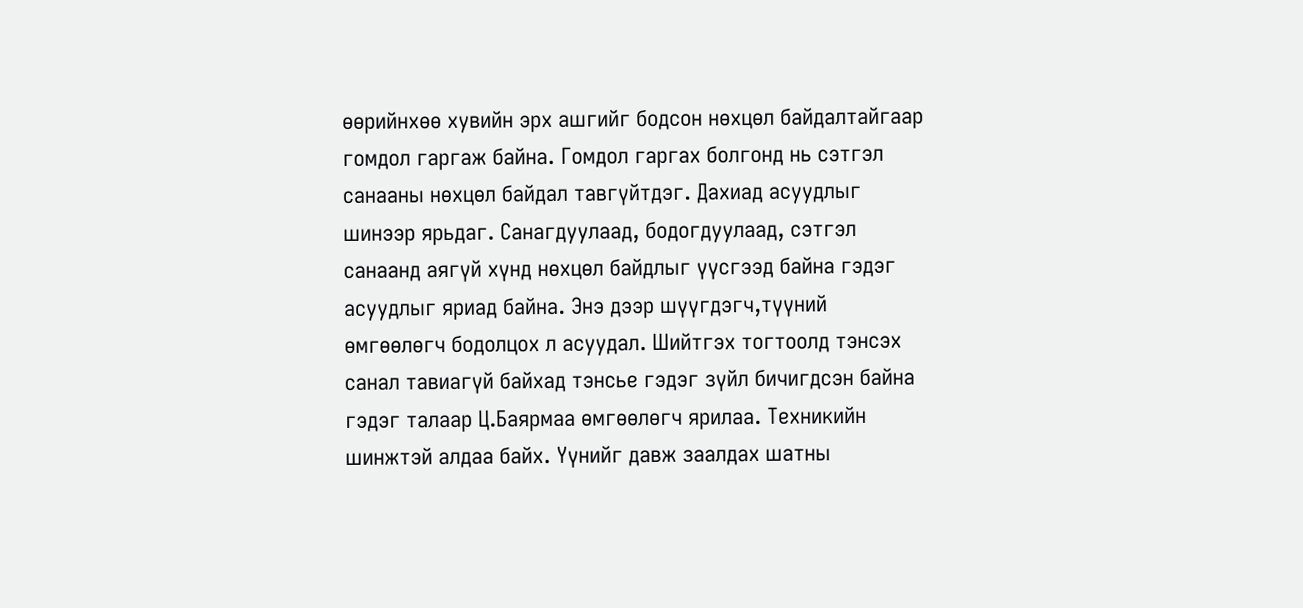өөрийнхөө хувийн эрх ашгийг бодсон нөхцөл байдалтайгаар гомдол гаргаж байна. Гомдол гаргах болгонд нь сэтгэл санааны нөхцөл байдал тавгүйтдэг. Дахиад асуудлыг шинээр ярьдаг. Санагдуулаад, бодогдуулаад, сэтгэл санаанд аягүй хүнд нөхцөл байдлыг үүсгээд байна гэдэг асуудлыг яриад байна. Энэ дээр шүүгдэгч,түүний өмгөөлөгч бодолцох л асуудал. Шийтгэх тогтоолд тэнсэх санал тавиагүй байхад тэнсье гэдэг зүйл бичигдсэн байна гэдэг талаар Ц.Баярмаа өмгөөлөгч ярилаа. Техникийн шинжтэй алдаа байх. Үүнийг давж заалдах шатны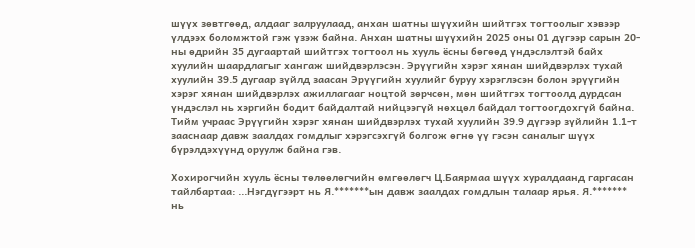шүүх зөвтгөөд, алдааг залруулаад, анхан шатны шүүхийн шийтгэх тогтоолыг хэвээр үлдээх боломжтой гэж үзэж байна. Анхан шатны шүүхийн 2025 оны 01 дүгээр сарын 20-ны өдрийн 35 дугаартай шийтгэх тогтоол нь хууль ёсны бөгөөд үндэслэлтэй байх хуулийн шаардлагыг хангаж шийдвэрлэсэн. Эрүүгийн хэрэг хянан шийдвэрлэх тухай хуулийн 39.5 дугаар зүйлд заасан Эрүүгийн хуулийг буруу хэрэглэсэн болон эрүүгийн хэрэг хянан шийдвэрлэх ажиллагааг ноцтой зөрчсөн, мөн шийтгэх тогтоолд дурдсан үндэслэл нь хэргийн бодит байдалтай нийцээгүй нөхцөл байдал тогтоогдохгүй байна. Тийм учраас Эрүүгийн хэрэг хянан шийдвэрлэх тухай хуулийн 39.9 дүгээр зүйлийн 1.1-т зааснаар давж заалдах гомдлыг хэрэгсэхгүй болгож өгнө үү гэсэн саналыг шүүх бүрэлдэхүүнд оруулж байна гэв.

Хохирогчийн хууль ёсны төлөөлөгчийн өмгөөлөгч Ц.Баярмаа шүүх хуралдаанд гаргасан тайлбартаа: ...Нэгдүгээрт нь Я.*******ын давж заалдах гомдлын талаар ярья. Я.******* нь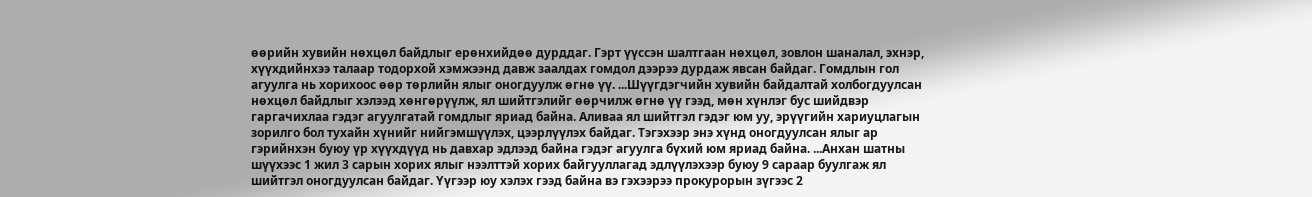өөрийн хувийн нөхцөл байдлыг ерөнхийдөө дурддаг. Гэрт үүссэн шалтгаан нөхцөл, зовлон шаналал, эхнэр, хүүхдийнхээ талаар тодорхой хэмжээнд давж заалдах гомдол дээрээ дурдаж явсан байдаг. Гомдлын гол агуулга нь хорихоос өөр төрлийн ялыг оногдуулж өгнө үү. ...Шүүгдэгчийн хувийн байдалтай холбогдуулсан нөхцөл байдлыг хэлээд хөнгөрүүлж, ял шийтгэлийг өөрчилж өгнө үү гээд, мөн хүнлэг бус шийдвэр гаргачихлаа гэдэг агуулгатай гомдлыг яриад байна. Аливаа ял шийтгэл гэдэг юм уу, эрүүгийн хариуцлагын зорилго бол тухайн хүнийг нийгэмшүүлэх, цээрлүүлэх байдаг. Тэгэхээр энэ хүнд оногдуулсан ялыг ар гэрийнхэн буюу үр хүүхдүүд нь давхар эдлээд байна гэдэг агуулга бүхий юм яриад байна. ...Анхан шатны шүүхээс 1 жил 3 сарын хорих ялыг нээлттэй хорих байгууллагад эдлүүлэхээр буюу 9 сараар буулгаж ял шийтгэл оногдуулсан байдаг. Үүгээр юу хэлэх гээд байна вэ гэхээрээ прокурорын зүгээс 2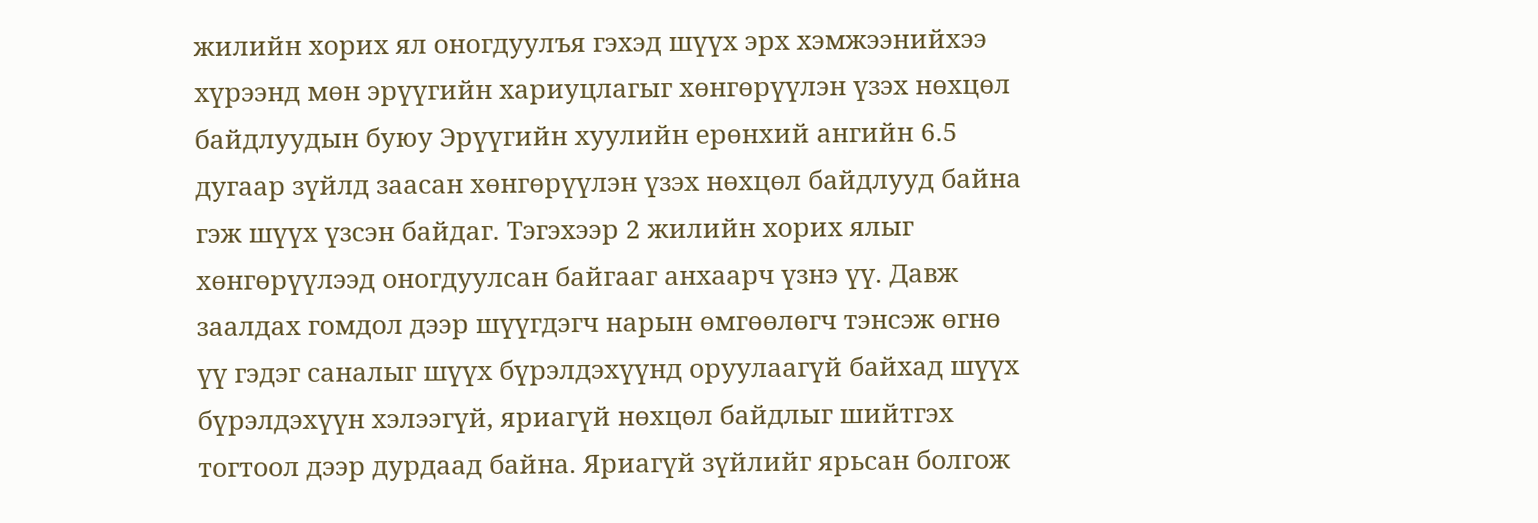жилийн хорих ял оногдуулъя гэхэд шүүх эрх хэмжээнийхээ хүрээнд мөн эрүүгийн хариуцлагыг хөнгөрүүлэн үзэх нөхцөл байдлуудын буюу Эрүүгийн хуулийн ерөнхий ангийн 6.5 дугаар зүйлд заасан хөнгөрүүлэн үзэх нөхцөл байдлууд байна гэж шүүх үзсэн байдаг. Тэгэхээр 2 жилийн хорих ялыг хөнгөрүүлээд оногдуулсан байгааг анхаарч үзнэ үү. Давж заалдах гомдол дээр шүүгдэгч нарын өмгөөлөгч тэнсэж өгнө үү гэдэг саналыг шүүх бүрэлдэхүүнд оруулаагүй байхад шүүх бүрэлдэхүүн хэлээгүй, яриагүй нөхцөл байдлыг шийтгэх тогтоол дээр дурдаад байна. Яриагүй зүйлийг ярьсан болгож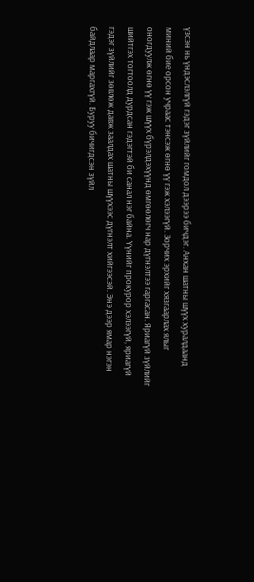үзсэн нь үндэслэлгүй гэдэг зүйлийг гомдол дээрээ бичдэг. Анхан шатны шүүх хуралдаанд миний бие орсон учраас тэнсэж өгнө үү гэж хэлээгүй. Зорчих эрхийг хязгаарлах ялыг оногдуулж өгнө үү гэж шүүх бүрэлдэхүүнд өмгөөлөгч нар дүгнэлтээ гаргасан. Яриагүй зүйлийг шийтгэх тогтоолд дурдсан гэдэгтэй би санал нэг байна. Үүнийг прокурор хэлээгүй, яриагүй гэдэг зүйлийг зөвлөж давж заалдах шатны шүүхээс дүгнэлт хийгээсэй. Энэ дээр ямар нэгэн байдлаар маргахгүй. Буруу бичигдсэн зүйл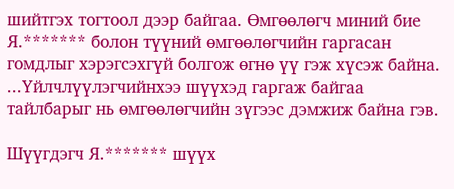шийтгэх тогтоол дээр байгаа. Өмгөөлөгч миний бие Я.******* болон түүний өмгөөлөгчийн гаргасан гомдлыг хэрэгсэхгүй болгож өгнө үү гэж хүсэж байна. ...Үйлчлүүлэгчийнхээ шүүхэд гаргаж байгаа тайлбарыг нь өмгөөлөгчийн зүгээс дэмжиж байна гэв.

Шүүгдэгч Я.******* шүүх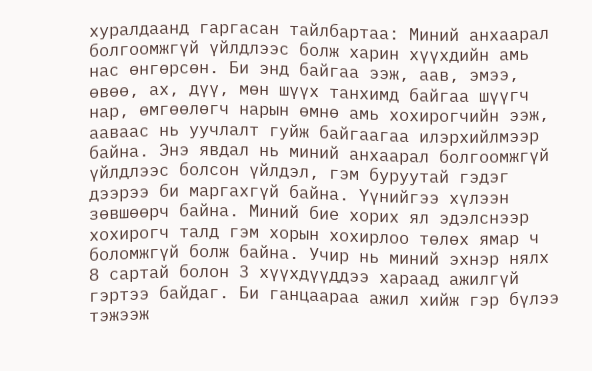хуралдаанд гаргасан тайлбартаа: Миний анхаарал болгоомжгүй үйлдлээс болж харин хүүхдийн амь нас өнгөрсөн. Би энд байгаа ээж, аав, эмээ, өвөө, ах, дүү, мөн шүүх танхимд байгаа шүүгч нар, өмгөөлөгч нарын өмнө амь хохирогчийн ээж, ааваас нь уучлалт гуйж байгаагаа илэрхийлмээр байна. Энэ явдал нь миний анхаарал болгоомжгүй үйлдлээс болсон үйлдэл, гэм буруутай гэдэг дээрээ би маргахгүй байна. Үүнийгээ хүлээн зөвшөөрч байна. Миний бие хорих ял эдэлснээр хохирогч талд гэм хорын хохирлоо төлөх ямар ч боломжгүй болж байна. Учир нь миний эхнэр нялх 8 сартай болон 3 хүүхдүүддээ хараад ажилгүй гэртээ байдаг. Би ганцаараа ажил хийж гэр бүлээ тэжээж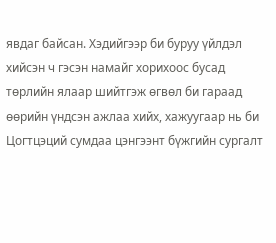явдаг байсан. Хэдийгээр би буруу үйлдэл хийсэн ч гэсэн намайг хорихоос бусад төрлийн ялаар шийтгэж өгвөл би гараад өөрийн үндсэн ажлаа хийх, хажуугаар нь би Цогтцэций сумдаа цэнгээнт бүжгийн сургалт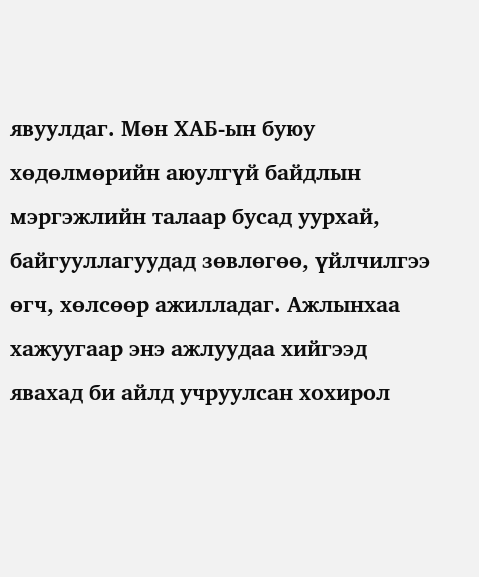явуулдаг. Мөн ХАБ-ын буюу хөдөлмөрийн аюулгүй байдлын мэргэжлийн талаар бусад уурхай, байгууллагуудад зөвлөгөө, үйлчилгээ өгч, хөлсөөр ажилладаг. Ажлынхаа хажуугаар энэ ажлуудаа хийгээд явахад би айлд учруулсан хохирол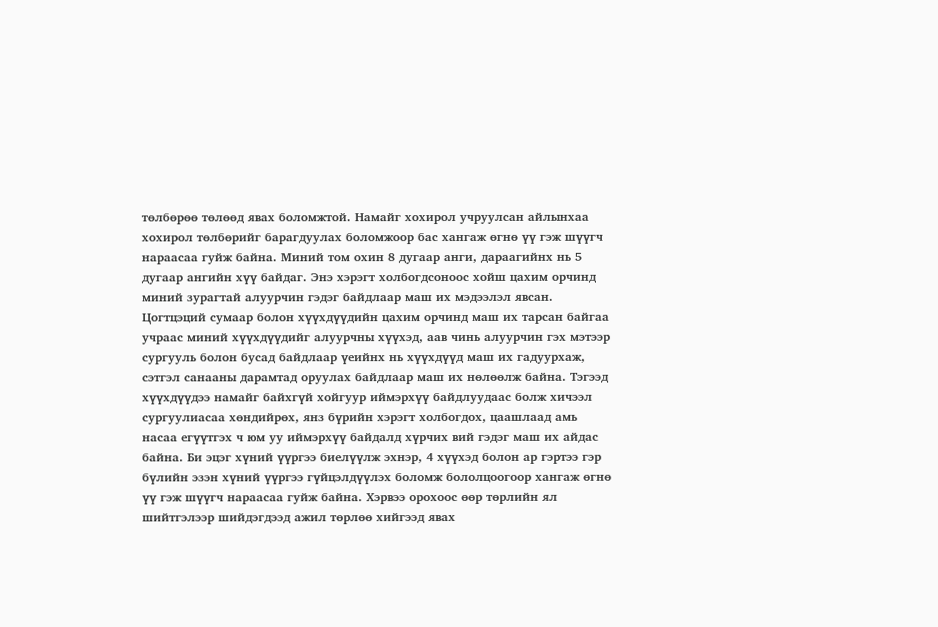төлбөрөө төлөөд явах боломжтой. Намайг хохирол учруулсан айлынхаа хохирол төлбөрийг барагдуулах боломжоор бас хангаж өгнө үү гэж шүүгч нараасаа гуйж байна. Миний том охин 8 дугаар анги, дараагийнх нь 5 дугаар ангийн хүү байдаг. Энэ хэрэгт холбогдсоноос хойш цахим орчинд миний зурагтай алуурчин гэдэг байдлаар маш их мэдээлэл явсан. Цогтцэций сумаар болон хүүхдүүдийн цахим орчинд маш их тарсан байгаа учраас миний хүүхдүүдийг алуурчны хүүхэд, аав чинь алуурчин гэх мэтээр сургууль болон бусад байдлаар үеийнх нь хүүхдүүд маш их гадуурхаж, сэтгэл санааны дарамтад оруулах байдлаар маш их нөлөөлж байна. Тэгээд хүүхдүүдээ намайг байхгүй хойгуур иймэрхүү байдлуудаас болж хичээл сургуулиасаа хөндийрөх, янз бүрийн хэрэгт холбогдох, цаашлаад амь насаа егүүтгэх ч юм уу иймэрхүү байдалд хүрчих вий гэдэг маш их айдас байна. Би эцэг хүний үүргээ биелүүлж эхнэр, 4 хүүхэд болон ар гэртээ гэр бүлийн эзэн хүний үүргээ гүйцэлдүүлэх боломж бололцоогоор хангаж өгнө үү гэж шүүгч нараасаа гуйж байна. Хэрвээ орохоос өөр төрлийн ял шийтгэлээр шийдэгдээд ажил төрлөө хийгээд явах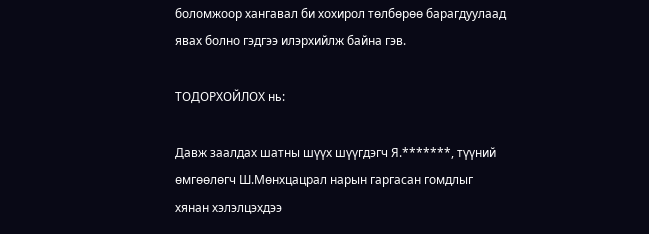боломжоор хангавал би хохирол төлбөрөө барагдуулаад явах болно гэдгээ илэрхийлж байна гэв.

ТОДОРХОЙЛОХ нь:

Давж заалдах шатны шүүх шүүгдэгч Я.*******, түүний өмгөөлөгч Ш.Мөнхцацрал нарын гаргасан гомдлыг хянан хэлэлцэхдээ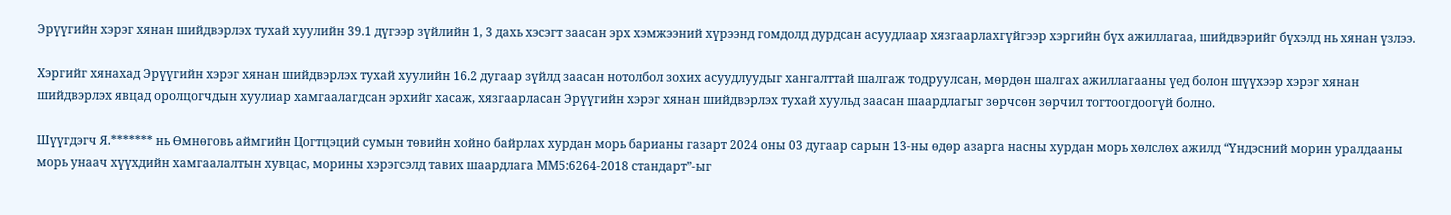Эрүүгийн хэрэг хянан шийдвэрлэх тухай хуулийн 39.1 дүгээр зүйлийн 1, 3 дахь хэсэгт заасан эрх хэмжээний хүрээнд гомдолд дурдсан асуудлаар хязгаарлахгүйгээр хэргийн бүх ажиллагаа, шийдвэрийг бүхэлд нь хянан үзлээ.

Хэргийг хянахад Эрүүгийн хэрэг хянан шийдвэрлэх тухай хуулийн 16.2 дугаар зүйлд заасан нотолбол зохих асуудлуудыг хангалттай шалгаж тодруулсан, мөрдөн шалгах ажиллагааны үед болон шүүхээр хэрэг хянан шийдвэрлэх явцад оролцогчдын хуулиар хамгаалагдсан эрхийг хасаж, хязгаарласан Эрүүгийн хэрэг хянан шийдвэрлэх тухай хуульд заасан шаардлагыг зөрчсөн зөрчил тогтоогдоогүй болно.

Шүүгдэгч Я.******* нь Өмнөговь аймгийн Цогтцэций сумын төвийн хойно байрлах хурдан морь барианы газарт 2024 оны 03 дугаар сарын 13-ны өдөр азарга насны хурдан морь хөлслөх ажилд “Үндэсний морин уралдааны морь унаач хүүхдийн хамгаалалтын хувцас, морины хэрэгсэлд тавих шаардлага ММ5:6264-2018 стандарт”-ыг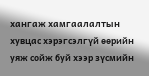хангаж хамгаалалтын хувцас хэрэгсэлгүй өөрийн уяж сойж буй хээр зүсмийн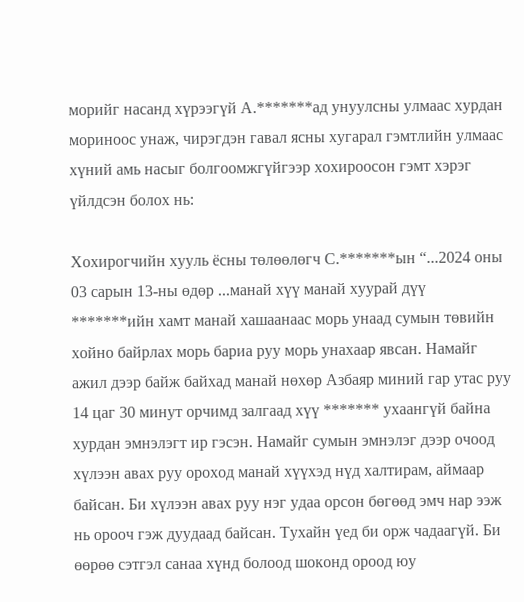морийг насанд хүрээгүй А.*******ад унуулсны улмаас хурдан мориноос унаж, чирэгдэн гавал ясны хугарал гэмтлийн улмаас хүний амь насыг болгоомжгүйгээр хохироосон гэмт хэрэг үйлдсэн болох нь:

Хохирогчийн хууль ёсны төлөөлөгч С.*******ын “...2024 оны 03 сарын 13-ны өдөр ...манай хүү манай хуурай дүү *******ийн хамт манай хашаанаас морь унаад сумын төвийн хойно байрлах морь бариа руу морь унахаар явсан. Намайг ажил дээр байж байхад манай нөхөр Азбаяр миний гар утас руу 14 цаг 30 минут орчимд залгаад хүү ******* ухаангүй байна хурдан эмнэлэгт ир гэсэн. Намайг сумын эмнэлэг дээр очоод хүлээн авах руу ороход манай хүүхэд нүд халтирам, аймаар байсан. Би хүлээн авах руу нэг удаа орсон бөгөөд эмч нар ээж нь орооч гэж дуудаад байсан. Тухайн үед би орж чадаагүй. Би өөрөө сэтгэл санаа хүнд болоод шоконд ороод юу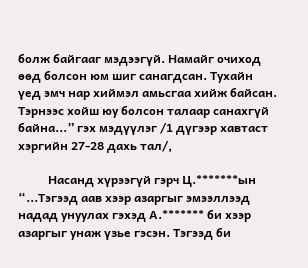болж байгааг мэдээгүй. Намайг очиход өөд болсон юм шиг санагдсан. Тухайн үед эмч нар хиймэл амьсгаа хийж байсан. Тэрнээс хойш юу болсон талаар санахгүй байна...” гэх мэдүүлэг /1 дүгээр хавтаст хэргийн 27-28 дахь тал/,

          Насанд хүрээгүй гэрч Ц.*******ын “...Тэгээд аав хээр азаргыг эмээллээд надад унуулах гэхэд А.******* би хээр азаргыг унаж үзье гэсэн. Тэгээд би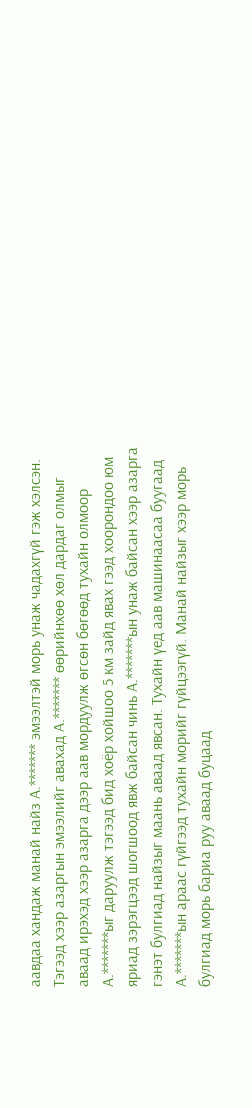аавдаа хандаж манай найз А.******* эмээлтэй морь унаж чадахгүй гэж хэлсэн. Тэгээд хээр азаргын эмээлийг авахад А.******* өөрийнхөө хөл дардаг олмыг аваад ирэхэд хээр азарга дээр аав мордуулж өгсөн бөгөөд тухайн олмоор А.*******ыг даруулж тэгээд бид хоёр хойшоо 5 км зайд явах гээд хоорондоо юм яриад зэрэгцээд шогшоод явж байсан чинь А.*******ын унаж байсан хээр азарга гэнэт булгиад найзыг маань аваад явсан. Тухайн үед аав машинаасаа буугаад А.*******ын араас гүйгээд тухайн морийг гүйцээгүй. Манай найзыг хээр морь булгиад морь бариа руу аваад буцаад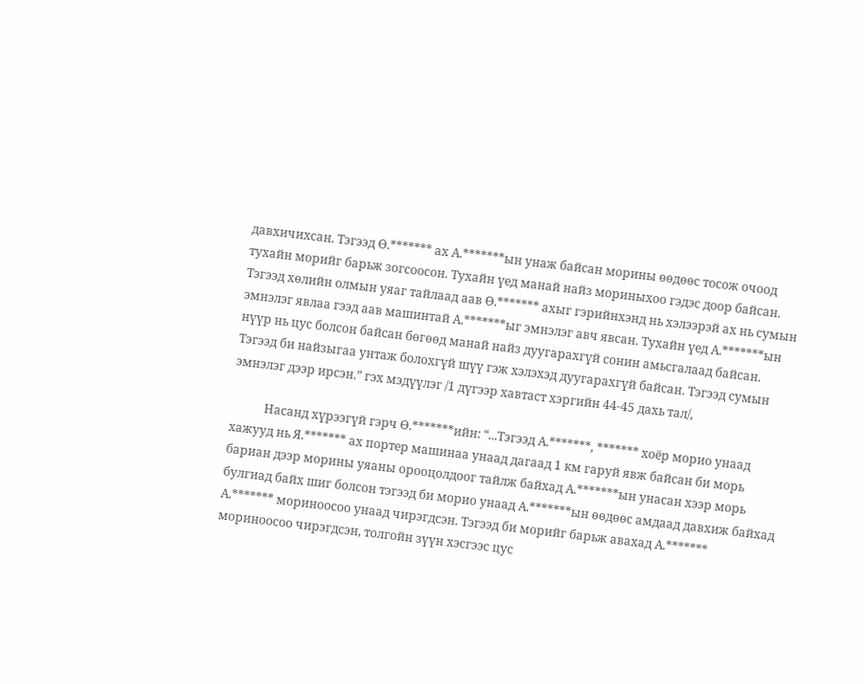давхичихсан. Тэгээд Ө.******* ах А.*******ын унаж байсан морины өөдөөс тосож очоод тухайн морийг барьж зогсоосон. Тухайн үед манай найз мориныхоо гэдэс доор байсан. Тэгээд хөлийн олмын уяаг тайлаад аав Ө.******* ахыг гэрийнхэнд нь хэлээрэй ах нь сумын эмнэлэг явлаа гээд аав машинтай А.*******ыг эмнэлэг авч явсан. Тухайн үед А.*******ын нүүр нь цус болсон байсан бөгөөд манай найз дуугарахгүй сонин амьсгалаад байсан. Тэгээд би найзыгаа унтаж болохгүй шүү гэж хэлэхэд дуугарахгүй байсан. Тэгээд сумын эмнэлэг дээр ирсэн.” гэх мэдүүлэг /1 дүгээр хавтаст хэргийн 44-45 дахь тал/,

           Насанд хүрээгүй гэрч Ө.*******ийн: “...Тэгээд А.*******, ******* хоёр морио унаад хажууд нь Я.******* ах портер машинаа унаад дагаад 1 км гаруй явж байсан би морь бариан дээр морины уяаны орооцолдоог тайлж байхад А.*******ын унасан хээр морь булгиад байх шиг болсон тэгээд би морио унаад А.*******ын өөдөөс амдаад давхиж байхад А.******* мориноосоо унаад чирэгдсэн. Тэгээд би морийг барьж авахад А.******* мориноосоо чирэгдсэн, толгойн зүүн хэсгээс цус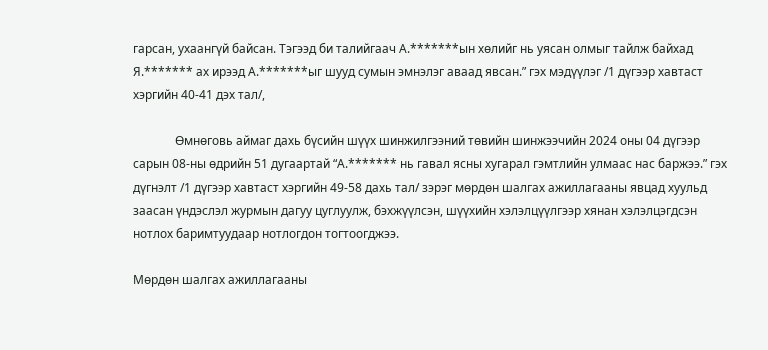гарсан, ухаангүй байсан. Тэгээд би талийгаач А.*******ын хөлийг нь уясан олмыг тайлж байхад Я.******* ах ирээд А.*******ыг шууд сумын эмнэлэг аваад явсан.” гэх мэдүүлэг /1 дүгээр хавтаст хэргийн 40-41 дэх тал/,

              Өмнөговь аймаг дахь бүсийн шүүх шинжилгээний төвийн шинжээчийн 2024 оны 04 дүгээр сарын 08-ны өдрийн 51 дугаартай “А.******* нь гавал ясны хугарал гэмтлийн улмаас нас баржээ.” гэх дүгнэлт /1 дүгээр хавтаст хэргийн 49-58 дахь тал/ зэрэг мөрдөн шалгах ажиллагааны явцад хуульд заасан үндэслэл журмын дагуу цуглуулж, бэхжүүлсэн, шүүхийн хэлэлцүүлгээр хянан хэлэлцэгдсэн нотлох баримтуудаар нотлогдон тогтоогджээ.

Мөрдөн шалгах ажиллагааны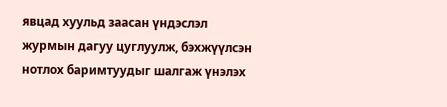явцад хуульд заасан үндэслэл журмын дагуу цуглуулж, бэхжүүлсэн нотлох баримтуудыг шалгаж үнэлэх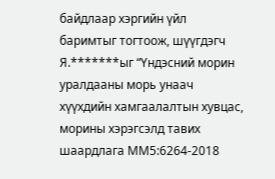байдлаар хэргийн үйл баримтыг тогтоож, шүүгдэгч Я.*******ыг “Үндэсний морин уралдааны морь унаач хүүхдийн хамгаалалтын хувцас, морины хэрэгсэлд тавих шаардлага ММ5:6264-2018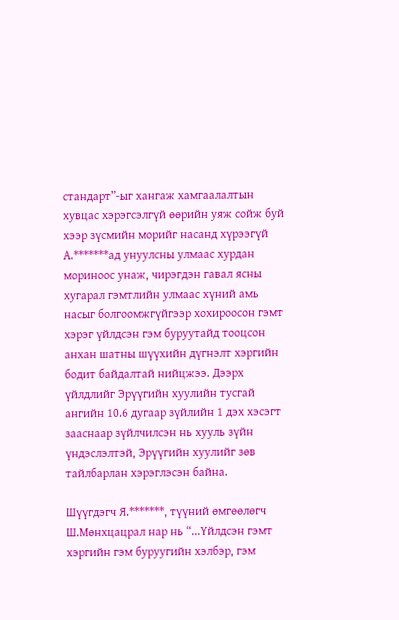стандарт”-ыг хангаж хамгаалалтын хувцас хэрэгсэлгүй өөрийн уяж сойж буй хээр зүсмийн морийг насанд хүрээгүй А.*******ад унуулсны улмаас хурдан мориноос унаж, чирэгдэн гавал ясны хугарал гэмтлийн улмаас хүний амь насыг болгоомжгүйгээр хохироосон гэмт хэрэг үйлдсэн гэм буруутайд тооцсон анхан шатны шүүхийн дүгнэлт хэргийн бодит байдалтай нийцжээ. Дээрх үйлдлийг Эрүүгийн хуулийн тусгай ангийн 10.6 дугаар зүйлийн 1 дэх хэсэгт зааснаар зүйлчилсэн нь хууль зүйн үндэслэлтэй, Эрүүгийн хуулийг зөв тайлбарлан хэрэглэсэн байна.

Шүүгдэгч Я.*******, түүний өмгөөлөгч Ш.Мөнхцацрал нар нь “...Үйлдсэн гэмт хэргийн гэм буруугийн хэлбэр, гэм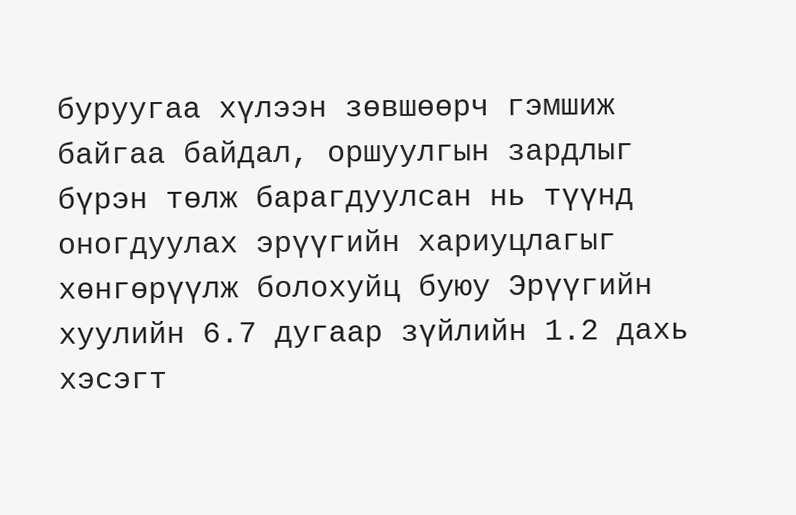буруугаа хүлээн зөвшөөрч гэмшиж байгаа байдал, оршуулгын зардлыг бүрэн төлж барагдуулсан нь түүнд оногдуулах эрүүгийн хариуцлагыг хөнгөрүүлж болохуйц буюу Эрүүгийн хуулийн 6.7 дугаар зүйлийн 1.2 дахь хэсэгт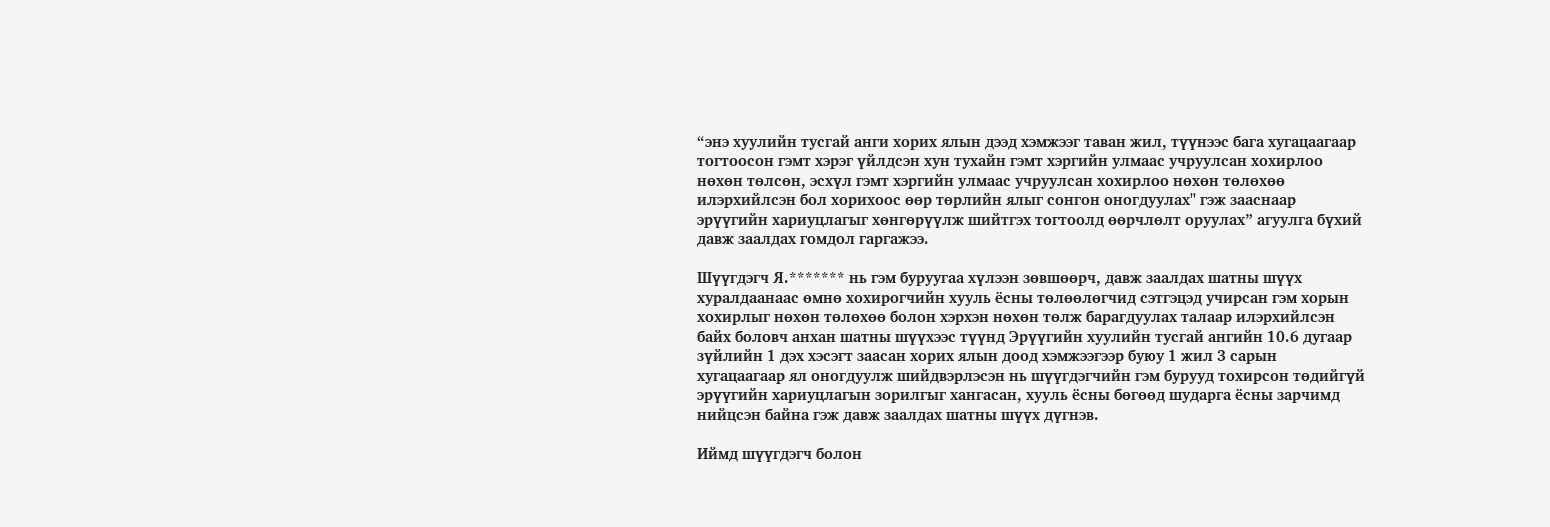“энэ хуулийн тусгай анги хорих ялын дээд хэмжээг таван жил, түүнээс бага хугацаагаар тогтоосон гэмт хэрэг үйлдсэн хун тухайн гэмт хэргийн улмаас учруулсан хохирлоо нөхөн төлсөн, эсхүл гэмт хэргийн улмаас учруулсан хохирлоо нөхөн төлөхөө илэрхийлсэн бол хорихоос өөр төрлийн ялыг сонгон оногдуулах" гэж зааснаар эрүүгийн хариуцлагыг хөнгөрүүлж шийтгэх тогтоолд өөрчлөлт оруулах” агуулга бүхий давж заалдах гомдол гаргажээ.

Шүүгдэгч Я.******* нь гэм буруугаа хүлээн зөвшөөрч, давж заалдах шатны шүүх хуралдаанаас өмнө хохирогчийн хууль ёсны төлөөлөгчид сэтгэцэд учирсан гэм хорын хохирлыг нөхөн төлөхөө болон хэрхэн нөхөн төлж барагдуулах талаар илэрхийлсэн байх боловч анхан шатны шүүхээс түүнд Эрүүгийн хуулийн тусгай ангийн 10.6 дугаар зүйлийн 1 дэх хэсэгт заасан хорих ялын доод хэмжээгээр буюу 1 жил 3 сарын хугацаагаар ял оногдуулж шийдвэрлэсэн нь шүүгдэгчийн гэм бурууд тохирсон төдийгүй эрүүгийн хариуцлагын зорилгыг хангасан, хууль ёсны бөгөөд шударга ёсны зарчимд нийцсэн байна гэж давж заалдах шатны шүүх дүгнэв.

Иймд шүүгдэгч болон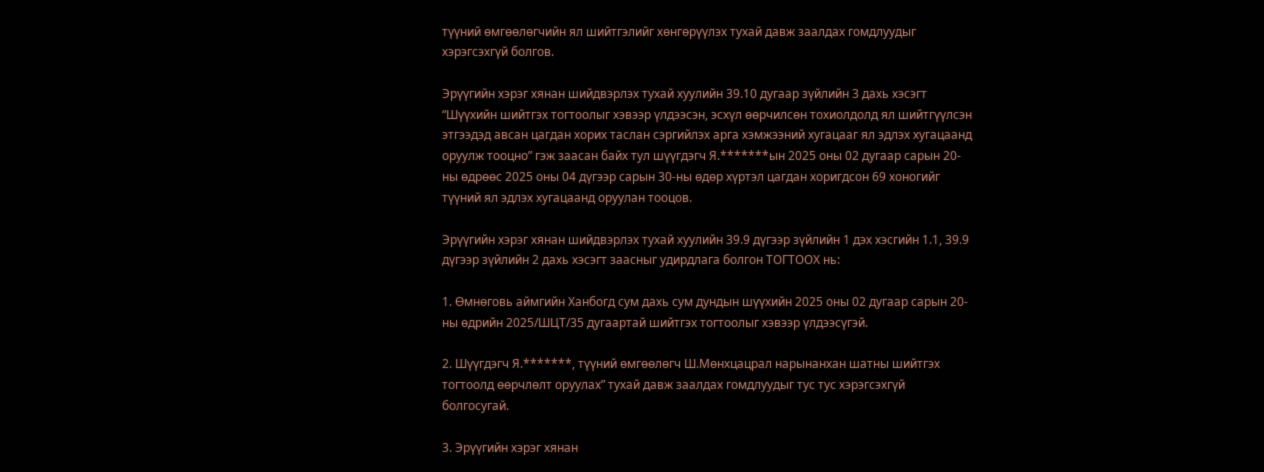түүний өмгөөлөгчийн ял шийтгэлийг хөнгөрүүлэх тухай давж заалдах гомдлуудыг хэрэгсэхгүй болгов.

Эрүүгийн хэрэг хянан шийдвэрлэх тухай хуулийн 39.10 дугаар зүйлийн 3 дахь хэсэгт “Шүүхийн шийтгэх тогтоолыг хэвээр үлдээсэн, эсхүл өөрчилсөн тохиолдолд ял шийтгүүлсэн этгээдэд авсан цагдан хорих таслан сэргийлэх арга хэмжээний хугацааг ял эдлэх хугацаанд оруулж тооцно” гэж заасан байх тул шүүгдэгч Я.*******ын 2025 оны 02 дугаар сарын 20-ны өдрөөс 2025 оны 04 дүгээр сарын 30-ны өдөр хүртэл цагдан хоригдсон 69 хоногийг түүний ял эдлэх хугацаанд оруулан тооцов.

Эрүүгийн хэрэг хянан шийдвэрлэх тухай хуулийн 39.9 дүгээр зүйлийн 1 дэх хэсгийн 1.1, 39.9 дүгээр зүйлийн 2 дахь хэсэгт заасныг удирдлага болгон ТОГТООХ нь:

1. Өмнөговь аймгийн Ханбогд сум дахь сум дундын шүүхийн 2025 оны 02 дугаар сарын 20-ны өдрийн 2025/ШЦТ/35 дугаартай шийтгэх тогтоолыг хэвээр үлдээсүгэй.

2. Шүүгдэгч Я.*******, түүний өмгөөлөгч Ш.Мөнхцацрал нарынанхан шатны шийтгэх тогтоолд өөрчлөлт оруулах” тухай давж заалдах гомдлуудыг тус тус хэрэгсэхгүй болгосугай.

3. Эрүүгийн хэрэг хянан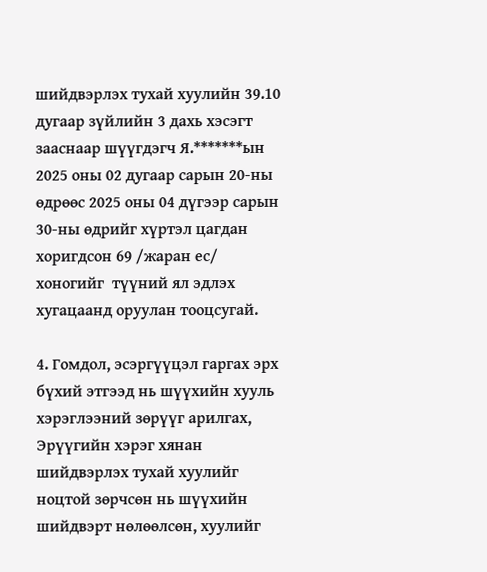шийдвэрлэх тухай хуулийн 39.10 дугаар зүйлийн 3 дахь хэсэгт зааснаар шүүгдэгч Я.*******ын 2025 оны 02 дугаар сарын 20-ны өдрөөс 2025 оны 04 дүгээр сарын 30-ны өдрийг хүртэл цагдан хоригдсон 69 /жаран ес/ хоногийг  түүний ял эдлэх хугацаанд оруулан тооцсугай.

4. Гомдол, эсэргүүцэл гаргах эрх бүхий этгээд нь шүүхийн хууль хэрэглээний зөрүүг арилгах, Эрүүгийн хэрэг хянан шийдвэрлэх тухай хуулийг ноцтой зөрчсөн нь шүүхийн шийдвэрт нөлөөлсөн, хуулийг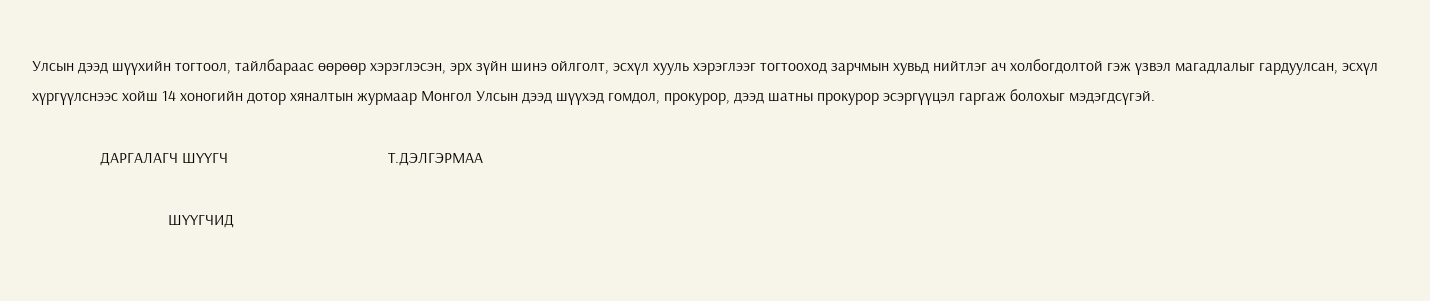Улсын дээд шүүхийн тогтоол, тайлбараас өөрөөр хэрэглэсэн, эрх зүйн шинэ ойлголт, эсхүл хууль хэрэглээг тогтооход зарчмын хувьд нийтлэг ач холбогдолтой гэж үзвэл магадлалыг гардуулсан, эсхүл хүргүүлснээс хойш 14 хоногийн дотор хяналтын журмаар Монгол Улсын дээд шүүхэд гомдол, прокурор, дээд шатны прокурор эсэргүүцэл гаргаж болохыг мэдэгдсүгэй.

                 ДАРГАЛАГЧ ШҮҮГЧ                                        Т.ДЭЛГЭРМАА

                                  ШҮҮГЧИД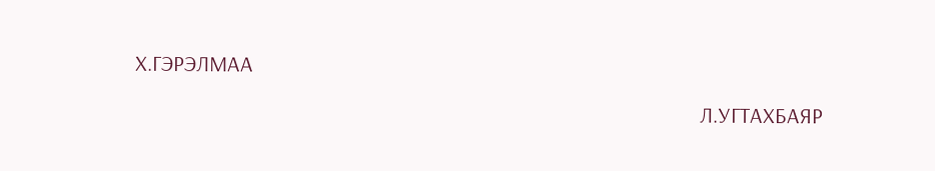Х.ГЭРЭЛМАА

                                                                                                                 Л.УГТАХБАЯР